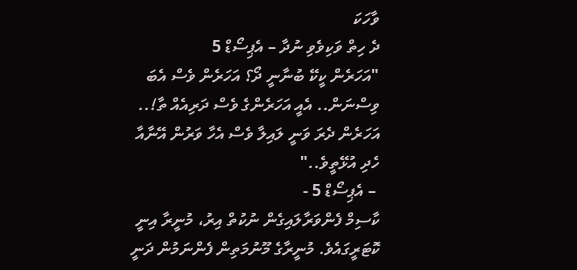ވާހަކަ
ދެ ހިތް ވަކިވެވި ނުދާ – އެޕިސޯޑް 5
"އަހަރެން ކީކޭ ބުނާނީ ދޯ؟ އަހަރެން ވެސް އެބަ ވިސްނަން.. އެއީ އަހަރެންގެ ވެސް ދަރިއެއް ތާ!.. އަހަރެން ދެރަ ވަނީ ލައިލާ ވެސް އެހާ ވަރުން އޭނާއާ ހެދި އުޅޭތީވެ.."
 – އެޕިސޯޑް 5 -
ކާސިމް ފެންވަރާލައިގެން ނުކުތް އިރު، މުނީރާ އިނީ ކޮޓަރީގައެވެ. މުނީރާގެ މޫނުމަތިން ފެންނަމުން ދަނީ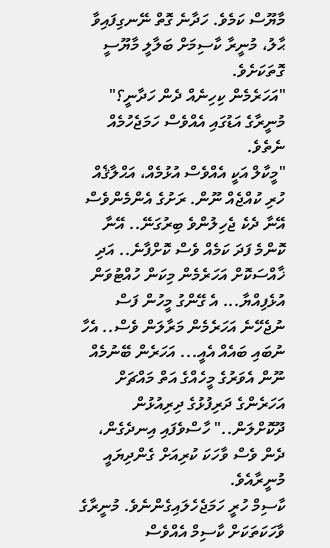މާޔޫސް ކަމެވެ. ހަދާނެ ގޮތް ނޭނގިފައިވާ ޙާލު، މުނީރާ ކާސިމަށް ބަލާލީ މާޔޫސީ ގޮތަކަށެވެ.
"އަހަރެމެން ކިހިނެއް ދެން ހަދާނީ؟"
މުނީރާގެ އަޑުގައި އެއްވެސް ހަމަޖެހުމެއް ނެތެވެ.
"މީކާލް އަކީ އެއްވެސް އުޅުމެއް، އަޙްލާޤެއް ހުރި ކުއްޖެއް ނޫން. ރަށުގެ އެންމެންވެސް އޭނާ ދެކެ ޖެހިލުންވެ ބިރުގަނޭ.. އޭނާ ކޮންމެ ފަދަ ކަމެއް ވެސް ކޮށްފާނެ.. އަދި ޚާއްސަކޮށް އަހަރެމެން މިކަން ހުއްޓުވަން އުޅެފިއްޔާ... އެ ގޭންގު މީހުން ފަސް ނުޖެހޭނެ އަހަރެމެން މަރާލަން ވެސް.. އެހާ ނުބައި ބައެއް އެއީ... އަހަރެން ބޭނުމެއް ނޫން އެވަރުގެ މީހެއްގެ އަތް މައްޗަށް އަހަރެންގެ ދަރިފުޅުގެ ދިރިއުޅުން ދޫކޮށްލަން.." ހާސްވެފައި އިނދެގެން، ދެން ވެސް ވާހަކަ ކުރިއަށް ގެންދިޔައީ މުނީރާއެވެ.
ކާސިމް ހުރީ ހަމަޖެހެލައިގެންނެވެ. މުނީރާގެ ވާހަކަތަކަށް ކާސިމް އެއްވެސް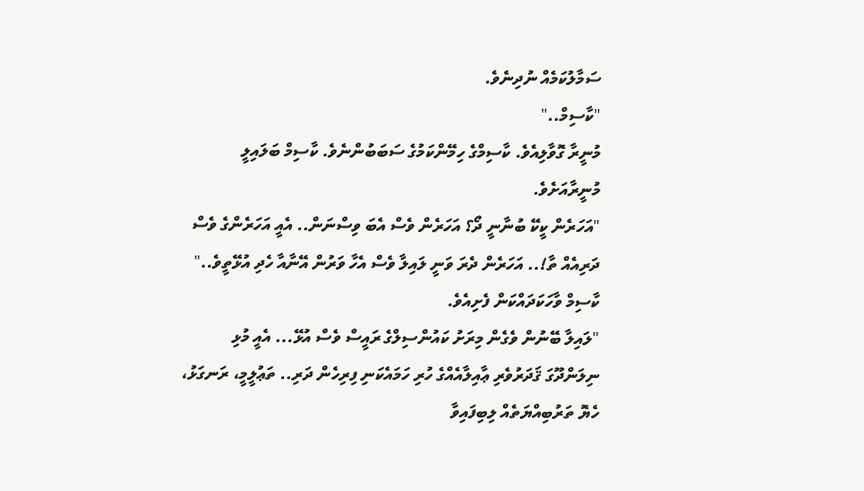ސަމާލުކަމެއް ނުދިނެވެ.
"ކާސިމް.."
މުނީރާ ގޮވާލިއެވެ. ކާސިމްގެ ހިމޭންކަމުގެ ސަބަބުންނެވެ. ކާސިމް ބަލައިލީ މުނީރާއަށެވެ.
"އަހަރެން ކީކޭ ބުނާނީ ދޯ؟ އަހަރެން ވެސް އެބަ ވިސްނަން.. އެއީ އަހަރެންގެ ވެސް ދަރިއެއް ތާ!.. އަހަރެން ދެރަ ވަނީ ލައިލާ ވެސް އެހާ ވަރުން އޭނާއާ ހެދި އުޅޭތީވެ.." ކާސިމް ވާހަކަދައްކަން ފެށިއެވެ.
"ލައިލާ ބޭނުން ވެގެން މިރަށު ކައުންސިލްގެ ރައީސް ވެސް އުޅޭ... އެއީ މުޅި ނިލަންދޫގަ ޤަދަރުވެރި ޢާއިލާއެއްގެ ހުރި ހަމައެކަނި ފިރިހެން ދަރި.. ތަޢުލީމީ، ރަނގަޅު، ހެޔޮ ތަރުބިއްޔަތެއް ލިބިފައިވާ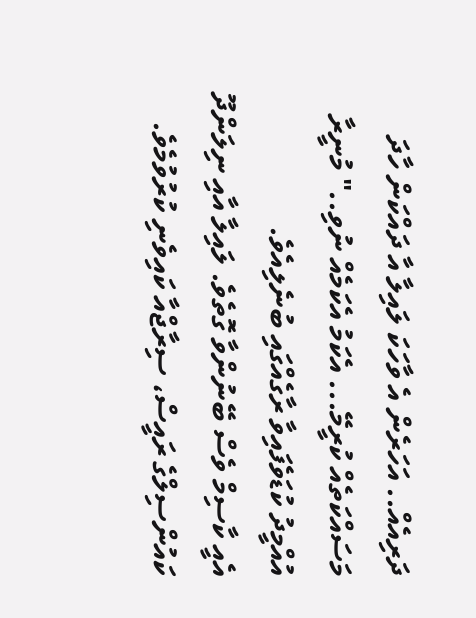ދަރިއެއް.. އަހަރެން އެ ވާހަކަ ލައިލާ އާ ދައްކަން ހާދަ މަސައްކަތެއް ކުރީމޭ... އެކަމު އެކަމެއް ނުވި.." މުނީރާ އުއްމީދު ކުޑަވެފައިވާ ރާގެއްގައި ބުނެލިއެވެ.
އެއީ ކާސިމް ވެސް ބޭނުންވާ ގޮތެވެ. ލައިލާ އާއި ނިލަންދޫ ކައުންސިލްގެ ރައީސް، ސިރާޖްއާ ކައިވެނި ކުރުވުމެވެ.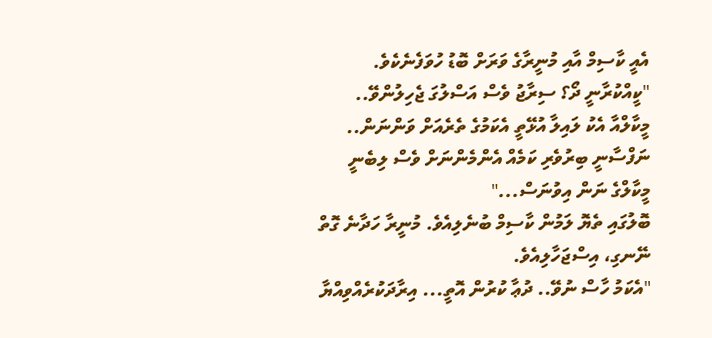އެއީ ކާސިމް އާއި މުނީރާގެ ވަރަށް ބޮޑު ހުވަފެނެކެވެ.
"ކީއްކުރާނީ ދޯ؟ ސިރާޖު ވެސް އަސްލުގަ ޖެހިލުންވޭ.. މީކާލްއާ އެކު ލައިލާ އުޅޭތީ އެކަމުގެ ތެރެއަށް ވަންނަން.. ނަފްސާނީ ބިރުވެރި ކަމެއް އެންމެންނަށް ވެސް ލިބެނީ މީކާލްގެ ނަން އިވުނަސް..."
ބޮލުގައި ތެޔޮ ލަމުން ކާސިމް ބުނެލިއެވެ. މުނީރާ ހަދާނެ ގޮތް ނޭނގި، އިސްޖަހާލިއެވެ.
"އެކަމު ހާސް ނުވޭ.. ދުޢާ ކުރުން އޮތީ... އިރާދަކުރެއްވިއްޔާ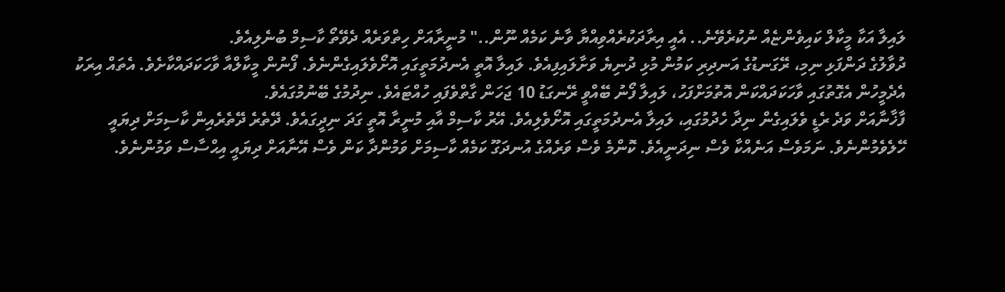ލައިލާ އަކާ މީކާލް ކައިވެންޏެއް ނުކުރެވޭނެ.. އެއީ އިރާދަކުރެއްވިއްޔާ ވާނެ ކަމެއް ނޫން.." މުނީރާއަށް ހިތްވަރެއް ދެވޭތޯ ކާސިމް ބުނެލިއެވެ.
ދުވާލުގެ ދަންފަޅި ނިމި، ރޭގަނޑުގެ އަނދިރި ކަމުން މުޅި ދުނިޔެ ވަށާލައިފިއެވެ. ލައިލާ އޮތީ އެނދުމަތީގައި އޮށޯވެލައިގެންނެވެ. ފޯނުން މީކާލްއާ ވާހަކަދައްކާށެވެ. އެތައް އިރަކު އެދެމީހުން އެގޮތުގައި ވާހަކަދައްކަން އޮތުމަށްފަހު، ލައިލާ ފޯނު ބޭއްވީ ރޭނގަޑު 10 ޖަހަން ގާތްވެފައި ހުއްޓައެވެ. ނިދުމުގެ ބޭނުމުގައެވެ.
ފާޚާނާއަށް ވަދެ ރެޑީ ވެލައިގެން ނިދާ ހެދުމުގައި، ލައިލާ އެނދުމަތީގައި އޮށޯވެލިއެވެ. އޭރު ކާސިމް އާއި މުނީރާ އޮތީ ގަދަ ނިދީގައެވެ. ދޭތެރެ ދޭތެރެއިން ކާސިމަށް ދިޔައީ ހޭލެވެމުންނެވެ. ނަމަވެސް އަނެއްކާ ވެސް ނިދަނީއެވެ. ކޮންމެ ވެސް ވަރެއްގެ އުނދަގޫ ކަމެއް ކާސިމަށް ވަމުންދާ ކަން ވެސް އޭނާއަށް ދިޔައީ އިޙްސާސް ވަމުންނެވެ.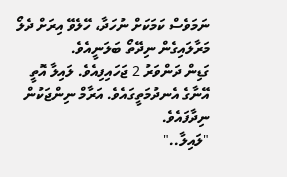ނަމަވެސް ކަމަކަށް ނުހަދާ، ހޭލެވޭ އިރަށް ދެލޯ މަރާލައިގެން ނިދޭތޯ ބަލަނީއެވެ.
ގަޑިން ދަންވަރު 2 ޖަހައިފިއެވެ. ލައިލާ އޮތީ އޭނާގެ އެނދުމަތީގައެވެ. އަރާމް ނިންޖަކުން ނިދާފައެވެ.
"ލައިލާ.."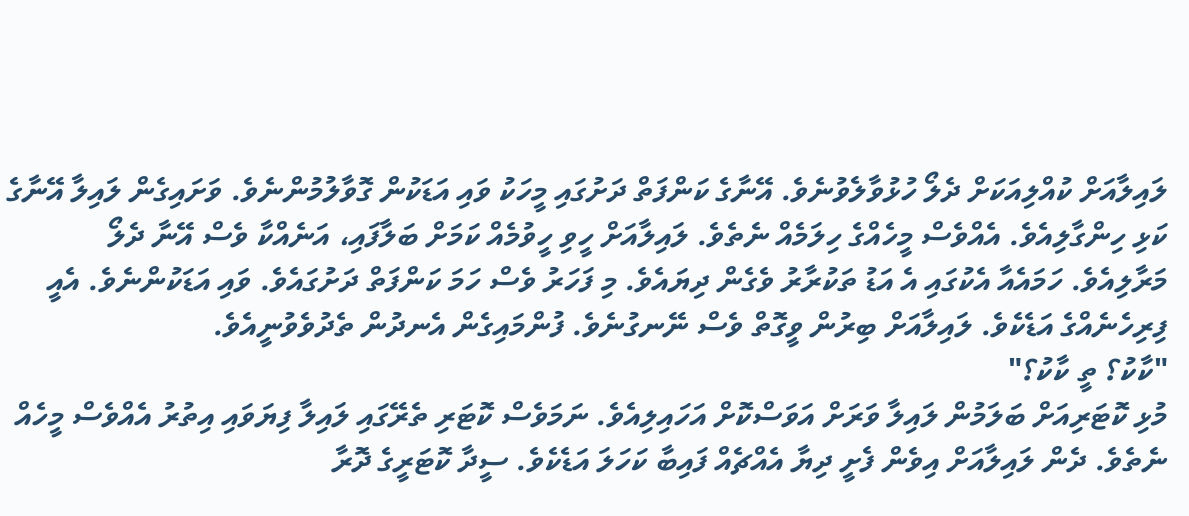ލައިލާއަށް ކުއްލިއަކަށް ދެލޯ ހުޅުވާލެވުނެވެ. އޭނާގެ ކަންފަތް ދަށުގައި މީހަކު ވައި އަޑަކުން ގޮވާލުމުންނެވެ. ވަށައިގެން ލައިލާ އޭނާގެ ކަޅި ހިންގާލިއެވެ. އެއްވެސް މީހެއްގެ ހިލަމެއް ނެތެވެ. ލައިލާއަށް ހީވި ހީވުމެއް ކަމަށް ބަލާފައި، އަނެއްކާ ވެސް އޭނާ ދެލޯ މަރާލިއެވެ. ހަމައެއާ އެކުގައި އެ އަޑު ތަކުރާރު ވެގެން ދިޔައެވެ. މި ފަހަރު ވެސް ހަމަ ކަންފަތް ދަށުގައެވެ. ވައި އަޑަކުންނެވެ. އެއީ ފިރިހެނެއްގެ އަޑެކެވެ. ލައިލާއަށް ބިރުން ވީގޮތް ވެސް ނޭނގުނެވެ. ފުންމައިގެން އެނދުން ތެދުވެވުނީއެވެ.
"ކާކު؟ ތީ ކާކު؟"
މުޅި ކޮޓަރިއަށް ބަލަމުން ލައިލާ ވަރަށް އަވަސްކޮށް އަހައިލިއެވެ. ނަމަވެސް ކޮޓަރި ތެރޭގައި ލައިލާ ފިޔަވައި އިތުރު އެއްވެސް މީހެއް ނެތެވެ. ދެން ލައިލާއަށް އިވެން ފެށީ ދިޔާ އެއްޗެއް ފައިބާ ކަހަލަ އަޑެކެވެ. ސީދާ ކޮޓަރީގެ ދޮރާ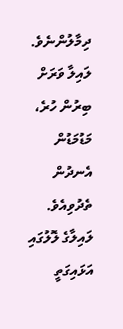ދިމާލުންނެވެ. ލައިލާ ވަރަށް ބިރުން ހުރެ، މަޑުމަޑުން އެނދުން ތެދުވިއެވެ. ލައިލާގެ ލޮލުގައި އަޅައިގަތީ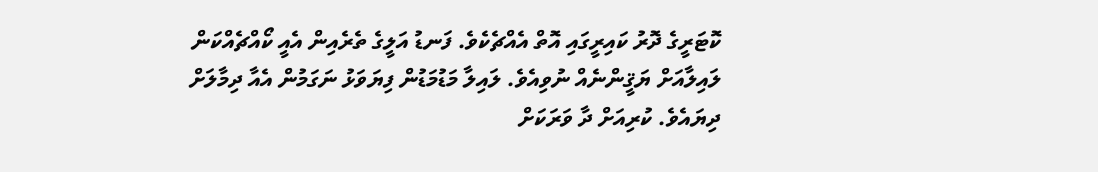ކޮޓަރީގެ ދޮރު ކައިރީގައި އޮތް އެއްޗެކެވެ. ފަނޑު އަލީގެ ތެރެއިން އެއީ ކޯއްޗެއްކަން ލައިލާއަށް ޔަޤީންނެއް ނުވިއެވެ. ލައިލާ މަޑުމަޑުން ފިޔަވަޅު ނަގަމުން އެއާ ދިމާލަށް ދިޔައެވެ. ކުރިއަށް ދާ ވަރަކަށް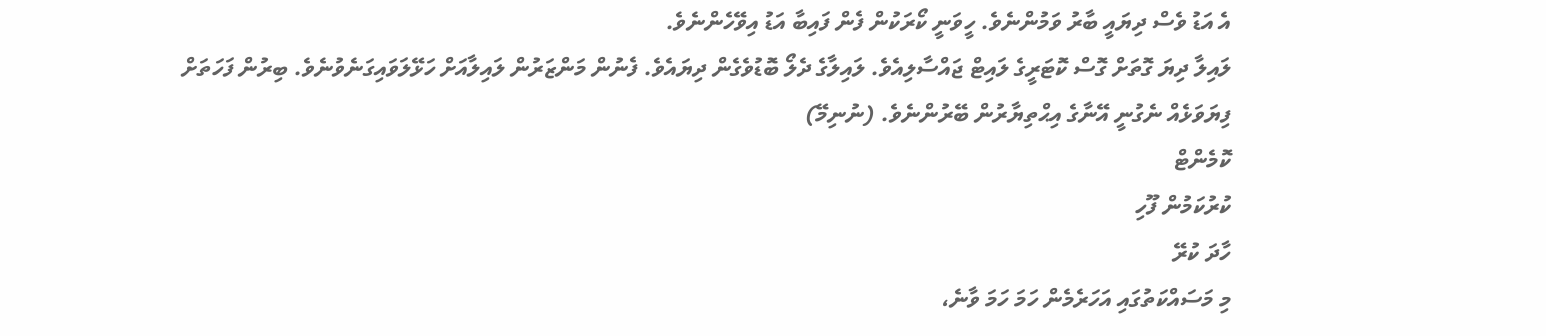އެ އަޑު ވެސް ދިޔައީ ބާރު ވަމުންނެވެ. ހީވަނީ ކޯރަކުން ފެން ފައިބާ އަޑު އިވޭހެންނެވެ.
ލައިލާ ދިޔަ ގޮތަށް ގޮސް ކޮޓަރީގެ ލައިޓް ޖައްސާލިއެވެ. ލައިލާގެ ދެލޯ ބޮޑުވެގެން ދިޔައެވެ. ފެނުން މަންޒަރުން ލައިލާއަށް ހަޅޭލަވައިގަނެވުނެވެ. ބިރުން ފަހަތަށް ފިޔަވަޅެއް ނެގުނީ އޭނާގެ އިޙްތިޔާރުން ބޭރުންނެވެ. (ނުނިމޭ)
ކޮމެންޓް
ކުރުކަމުން ފޫހި
ހާދަ ކުރޭ
މި މަސައްކަތުގައި އަހަރެމެން ހަމަ ހަމަ ވާނެ،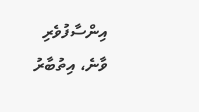އިންސާފުވެރި ވާނެ، އިތުބާރު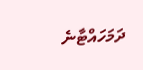ދަމަހައްޓާނެ